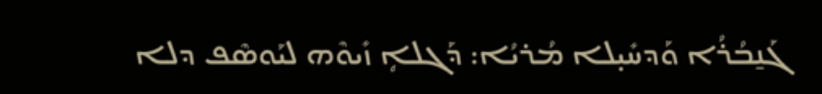ܓܰܢ̱ܒܳܪܳܐ ܘܰܕܚܺܝ̣ܠܐ ܡܳܪܝܳܐ: ܕܰܓܠܐܴ ܙܺܝܘܶܗ ܠܝܰܘܣܶܦ ܕܠܐ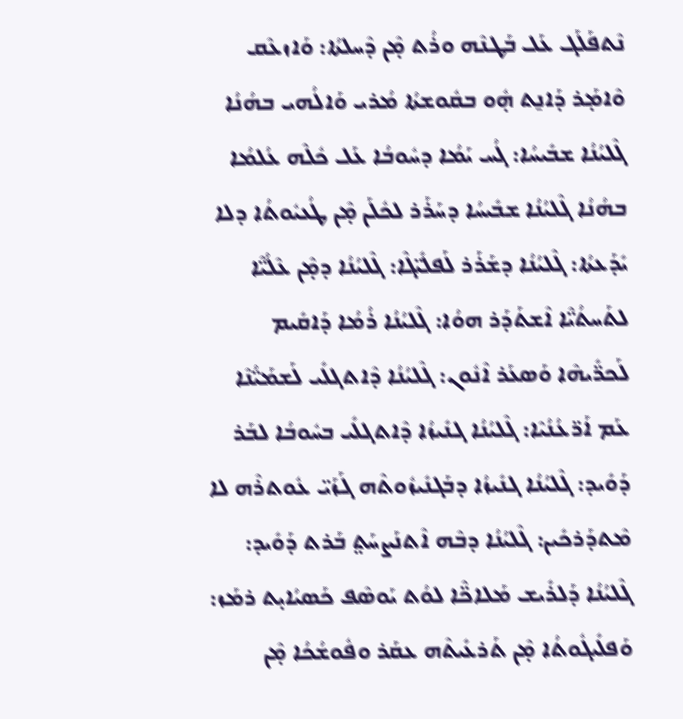ܢܶܬܦܰܠܰܓ ܥܰܠ ܒܰܛܢܶܗ ܘܪܳܬ ܡ̣ܶܢ ܕܶܚܠܬܳܐ: ܘܰܐܙܥܶܩ ܘܶܐܡ̣ܰܪ ܕܰܐܢ̱ܬ ܗ̣ܽܘ ܒܩܽܘܫܬܳܐ ܡܳܪܝ ܘܰܐܠܳܗܝ ܒܗܳܢܳܐ ܓܶܠܝܳܢܳܐ ܫܒܺܝܚܳܐ: ܓܳܚ ܝܰܡܳܐ ܕܚܽܘܒܳܐ ܥܰܠ ܟܽܠܶܗ ܥܳܠܡܳܐ ܒܗܳܢܳܐ ܓܶܠܝܳܢܳܐ ܫܒܺܝܚܳܐ ܕܚܰܪܰܪ ܠܟܽܠܰܢ ܡ̣ܶܢ ܛܳܥܝܽܘܬܳܐ ܕܠܐ ܝܺܕܰܥܬܳܐ: ܓܶܠܝܳܢܳܐ ܕܫܰܪܰܪ ܠܰܦܠܺܝ̈ܓܶܐ: ܓܶܠܝܳܢܳܐ ܕܡ̣ܶܢ ܥܶܠܳܝ̈ܶܐ ܠܬܰܚܬܳܝ̈ܶܐ ܐܶܫܬܰܕܰܪ ܗܘܳܐ: ܓܶܠܝܳܢܳܐ ܪܳܡܳܐ ܕܰܐܩܺܝܡ ܠܰܟܪ̈ܺܝܗܶܐ ܘܰܣܥܰܪ ܐܶܢܽܘܢ: ܓܶܠܝܳܢܳܐ ܕܶܐܬܓܠܺܝ ܠܰܫܡܰܝ̈ܳܢܶܐ ܥܰܡ ܐܰܪ̈ܥܳܢܳܝܶܐ: ܓܶܠܝܳܢܳܐ ܓܢܺܝܙܳܐ ܕܶܐܬܓܠܺܝ ܒܚܽܘܒܳܐ ܠܒܰܪ ܕܰܘܺܝܕ: ܓܶܠܝܳܢܳܐ ܓܢܺܝܙܳܐ ܕܒܰܓܢܺܝܙܽܘܬܶܗ ܓܰܙܰܝ̈ ܥܽܘܬܪܶܗ ܠܐ ܡܶܬܕܰܪܟܺܝܢ: ܓܶܠܝܳܢܳܐ ܕܒܶܗ ܐܶܬܢܰܨܚܰܬ݀ ܒܰܪܬ ܕܰܘܺܝܕ: ܓܶܠܝܳܢܳܐ ܕܰܠܪܺܝܫ ܡܰܠܐܟ̈ܶܐ ܠܘܳܬ ܝܰܘܣܶܦ ܟܰܣܝܳܐܝ̣ܬ ܪܡܰܙ: ܘܰܦܠܺܝܓܽܘܬܳܐ ܡ̣ܶܢ ܬܰܪܥܺܝܬܶܗ ܥܩܰܪ ܘܦܽܘܫܳܟܳܐ ܡ̣ܶܢ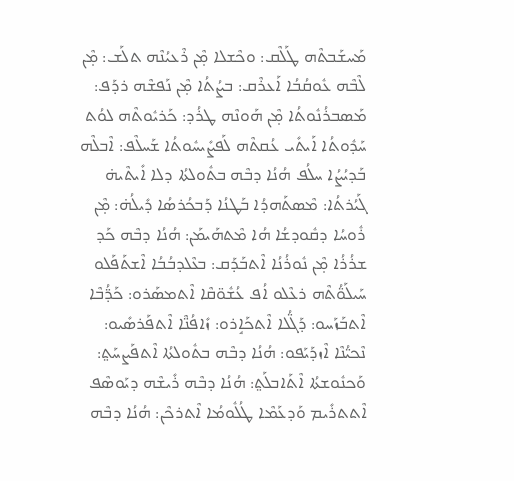ܡܰܚܫܰܒܬܶܗ ܛܰܠܶܩ: ܘܟܶܫܠܐ ܡ̣ܶܢ ܪܶܥܝܳܢܶܗ ܬܠܰܫ: ܡ̣ܶܢ ܠܶܒܶܗ ܥܽܘܩܳܒܳܐ ܐܰܥܪܶܩ: ܒܨܳܬܳܐ ܡ̣ܶܢ ܢܰܦܫܶܗ ܪܕܰܦ: ܡܰܣܒܪܳܢܽܘܬܳܐ ܡ̣ܶܢ ܗܰܘܢܶܗ ܛܪܳܕ: ܟܰܪܝܽܘܬܶܗ ܠܘܳܬ ܚܰܕܽܘܬܳܐ ܐܰܝܬܺܝ ܥܳܩܬܶܗ ܠܰܦܨܺܝܚܽܘܬܳܐ ܫܰܚܠܶܦ: ܐܶܒܠܶܗ ܒܰܕܝܳܨܳܐ ܚܠܳܦ ܗܳܢܳܐ ܕܒܶܗ ܒܬܽܘܠܬܳܐ ܕܠܐ ܐܺܝܬܶܝܗ̇ ܓܰܝܳܪܬܳܐ: ܡܶܣܬܰܗܕܳܐ ܒܰܛܢܳܐ ܕܰܒܟܳܪܣܳܐ ܕܺܝܠܳܗ̇: ܡ̣ܶܢ ܪܽܘܚܳܐ ܕܩܽܘܕܫܳܐ ܗܳܐ ܡܶܬܗܰܝܡܰܢ: ܗܳܢܳܐ ܕܒܶܗ ܟܰܕ ܫܪܳܪܳܐ ܡ̣ܶܢ ܢܽܘܪܳܢܳܐ ܐܶܬܒܰܕܰܩ: ܒܥܶܠܕܒܳܒܳܐ ܐܶܫܬܰܦܰܠܘ ܚܰܝܠܰܘ̈ܳܬܶܗ ܪܥܶܠܘ ܐܳܦ ܥܳܫܽܘ̈ܩܶܐ ܐܶܬܡܣܰܪܘ: ܟܰܕ̈ܳܒܶܐ ܐܶܬܒܰܙܰܚܘ: ܕܰܓ̈ܳܠܐ ܐܶܬܟܰܐܱܪܘ: ܙܺܐܦܳܢ̈ܶܐ ܐܶܬܦܰܪܣܺܝܘ: ܢܶܟܝ̈ܳܢܶܐ ܐܶܙܕܰܝܰܦܘ: ܗܳܢܳܐ ܕܒܶܗ ܒܬܽܘܠܬܳܐ ܐܶܬܦܰܨܚܰܬ݀: ܘܰܟܢܽܘܫܬܳܐ ܐܶܬܰܐܒܠܰܬ݀: ܗܳܢܳܐ ܕܒܶܗ ܪܺܝܫܶܗ ܕܝܰܘܣܶܦ ܐܶܬܬܪܺܝܡ ܘܰܕܥܰܡܶܐ ܛܳܠܽܘܡܳܐ ܐܶܬܪܟܶܢ: ܗܳܢܳܐ ܕܒܶܗ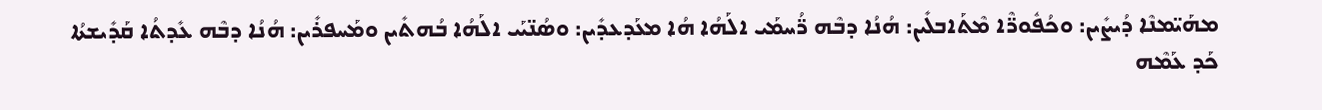ܡܗܰܝ̈ܡܢܶܐ ܕܳܝܨܺܝܢ: ܘܟܳܦܽܘܪ̈ܶܐ ܡܶܬܰܐܒܠܺܝܢ: ܗܳܢܳܐ ܕܒܶܗ ܪ̈ܳܚܡܰܝ ܐܠܰܗܳܐ ܗܳܐ ܡܥܰܕܥܕܺܝܢ: ܘܣܳܢ̈ܝܰܝ ܐܠܰܗܳܐ ܒܳܗܬܺܝܢ ܘܡܰܚܦܪܺܝܢ: ܗܳܢܳܐ ܕܒܶܗ ܥܺܕܬܳܐ ܩܰܕܺܝܫܬܳܐ ܟܰܕ ܥܰܡܶܗ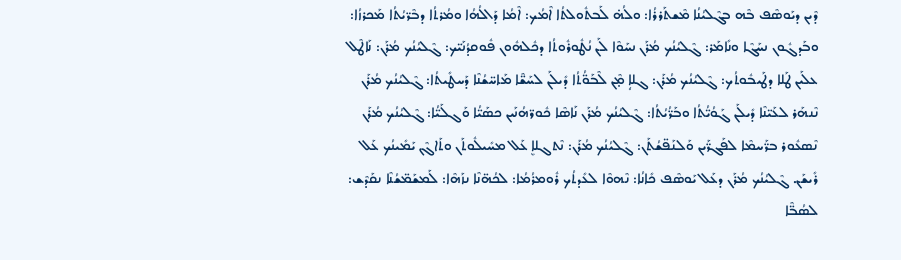ܕܶܝܢ ܕܝܰܘܣܶܦ ܒܶܗ ܒܓܶܠܝܳܢܳܐ ܡܶܫܬܰܪܪܳܐ: ܘܠܳܗ̇ ܠܰܒܬܽܘܠܬܳܐ ܐܶܡܳܟ: ܐܶܡܳܐ ܕܰܐܠܳܗܳܐ ܘܡܳܪܬܳܐ ܕܒܶܪ̈ܝܳܬܳܐ ܡܰܟܪܙܳܐ: ܘܒܰܕܓܽܘܢ ܢܚܰܓܶܐ ܘܢܺܐܡܰܪ: ܓܶܠܝܳܢܳܟ ܡܳܪܰܢ ܢܚܰܘܶܐ ܠܰܢ ܢܳܛܽܘܪܽܘܬܳܐ ܕܟܽܠܗܽܘܢ ܦܽܘܩܕܳܢܰܝ̈ܟ: ܓܶܠܝܳܢܳܟ ܡܳܪܰܢ: ܢܰܐܛܶܠ ܥܠܰܝܢ ܛܰܠܐ ܕܛܰܝܒܽܘܬܳܟ: ܓܶܠܝܳܢܳܟ ܡܳܪܰܢ: ܓܠܐܴ ܡ̣ܶܢ ܠܶܒܰܘ̈ܳܬܳܐ ܕܺܝܠܰܢ ܠܚܰܫ̈ܶܐ ܡܰܐܚ̈ܫܳܢܶܐ ܕܰܚܛܺܝܬܳܐ: ܓܶܠܝܳܢܳܟ ܡܳܪܰܢ ܢܶܢܗܰܪ ܠܥܰܝ̈ܢܶܐ ܕܺܝܠܰܢ ܓܰܘܳܝ̈ܳܬܳܐ ܘܒܰܪ̈ܳܝܳܬܳܐ: ܓܶܠܝܳܢܳܟ ܡܳܪܰܢ ܢܰܐܣܶܐ ܟܽܘܪ̈ܗܳܢܰܝܢ ܟܣܰܝ̈ܳܐ ܘܰܓܠܰܝ̈ܳܐ: ܓܶܠܝܳܢܳܟ ܡܳܪܰܢ ܢܶܣܥܽܘܪ ܒܪ̈ܰܚܡܶܐ ܠܦܰܓܪ̈ܰܝܢ ܘܰܠܢܰܦ̈ܫܳܬܰܢ: ܓܶܠܝܳܢܳܟ ܡܳܪܰܢ: ܢܶܬܓܠܐܷ ܥܰܠ ܡܚܺܝܠܽܘܬܰܢ ܘܬܰܐܓܶܢ ܝܰܡܺܝܢܳܟ ܥܰܠ ܪܺܝܫܰܢ. ܓܶܠܝܳܢܳܟ ܡܳܪܰܢ ܕܥܰܠ ܝܰܘܣܶܦ ܟܺܐܢܳܐ: ܢܶܗܘܶܐ ܠܥܺܕܬܳܟ ܪܽܘܡܪܳܡܳܐ: ܠܟܳܗ̈ܢܶܐ ܢܙܰܗܶܐ: ܠܰܡܫܰܡ̈ܫܳܢܶܐ ܢܩܰܕܶܫ: ܠܣܳܒ̈ܶܐ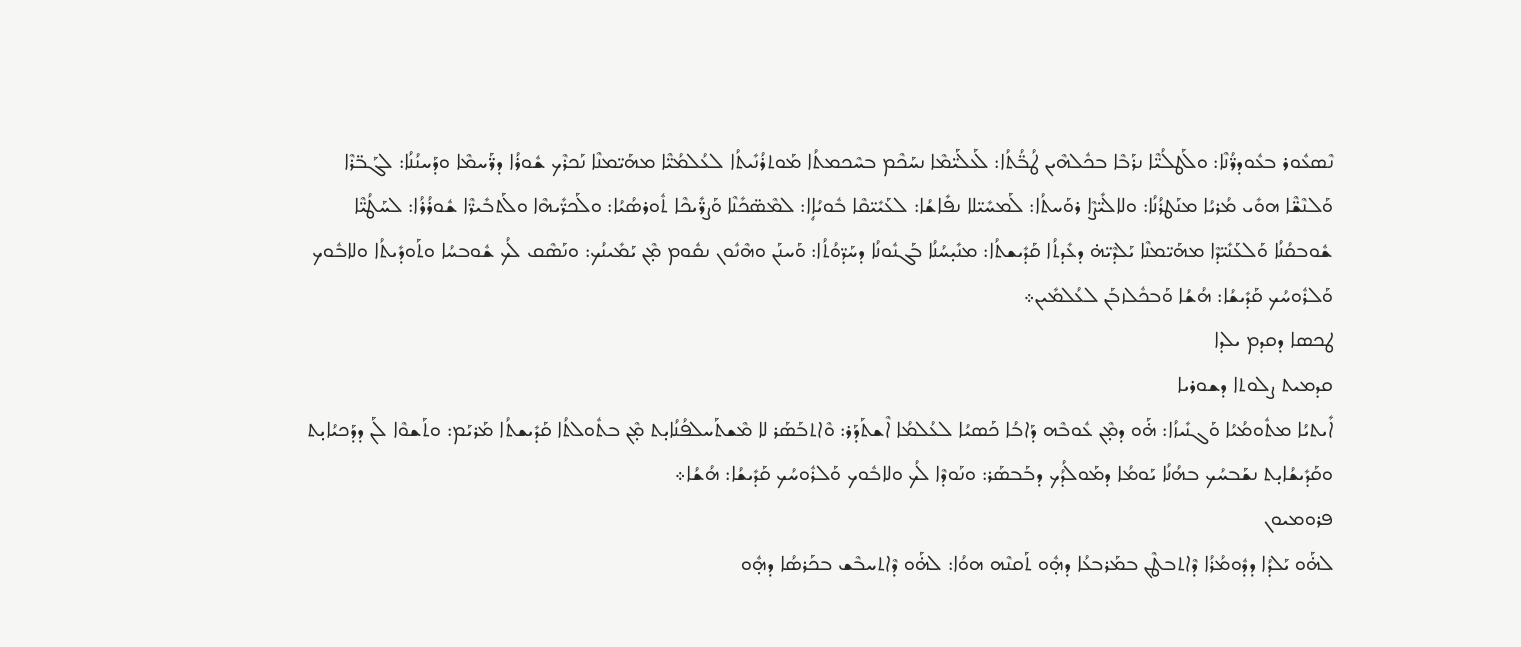ܢܶܣܥܽܘܪ ܒܥܽܘܕܪ̈ܳܢܶܐ: ܘܠܰܛܠܳܝ̈ܶܐ ܢܪܰܒܶܐ ܒܟܽܠܗܶܝܢ ܛܳܒ̈ܳܬܳܐ: ܠܰܥܠܰܝ̈ܡܶܐ ܢܚܰܟܶܡ ܒܚܶܟܡܬܳܐ ܡܰܘܬܪܳܢܺܝܬܳܐ ܠܥܳܠܡܳܝ̈ܶܐ ܡܗܰܝ̈ܡܢܶܐ ܢܰܟܪܶܟ ܫܽܘܪܳܐ ܕܪ̈ܰܚܡܶܐ ܘܕܰܚܢܳܢܳܐ: ܠܓܰܒ̈ܪܶܐ ܘܰܠܢܶܫ̈ܶܐ ܗܘܺܝ ܡܳܪܝܳܐ ܡܢܰܛܪܳܢܳܐ: ܘܠܐܠܺܝ̈ܨܶܐ ܪܘܰܚܬܳܐ: ܠܰܡܚܺܝ̈ܠܐ ܢܦܺܐܫܳܐ: ܠܥܰܝܺܝ̈ܩܶܐ ܒܽܘܝܳܐܴܐ: ܠܡܶܣ̈ܟܺܢܶܐ ܘܰܨܪ̈ܺܝܟܶܐ ܬܽܘܪܣܳܝܳܐ: ܘܠܰܟܪ̈ܺܝܗܶܐ ܘܠܰܬܒܺܝܪ̈ܶܐ ܫܽܘܪܳܪܳܐ: ܠܚܰܛܳܝ̈ܶܐ ܫܽܘܒܩܳܢܳܐ ܘܰܠܥܰܢܺܝ̈ܕܶܐ ܡܗܰܝ̈ܡܢܶܐ ܝܰܠܕܶܝ̈ܗ̇ ܕܥܺܕܬܳܐ ܩܰܕܺܝܫܬܳܐ: ܡܢܺܝ̣ܚܳܢܳܐ ܒܰܓܢܽܘܢܳܐ ܕܚܰܕ̈ܘܳܬܳܐ: ܘܰܚܢܰܢ ܘܗܶܢܽܘܢ ܢܩܽܘܡ ܡ̣ܶܢ ܝܰܡܺܝܢܳܟ: ܘܢܰܣܶܩ ܠܳܟ ܫܽܘܒܚܳܐ ܘܬܰܘܕܺܝܬܳܐ ܘܠܐܒܽܘܟ ܘܰܠܪܽܘܚܳܟ ܩܰܕܺܝܫܳܐ: ܗܳܫܳܐ ܘܰܒܟܽܠܙܒܰܢ ܠܥܳܠܡܺܝܢ܀
ܛܟܣܐ ܕܩܕܡ ܝܠܕܐ
ܩܕܡܝܬ ܨܠܘܬܐ ܕܫܘܪܝܐ
ܐܺܝܬܝܳܐ ܡܬܽܘܡܳܝܳܐ ܘܰܓܢܺܝܙܳܐ: ܗ̇ܰܘ ܕܡ̣ܶܢ ܥܽܘܒܶܗ ܕܰܐܒܳܐ ܟܰܣܝܳܐ ܠܥܳܠܡܳܐ ܐܶܫܬܰܕܰܪ: ܘܶܐܬܒܰܣܰܪ ܠܐ ܡܶܫܬܰܚܠܦܳܢܳܐܝ̣ܬ ܡ̣ܶܢ ܒܬܽܘܠܬܳܐ ܩܰܕܺܝܫܬܳܐ ܡܰܪܝܰܡ: ܘܬܰܫܘܶܐ ܠܰܢ ܕܕܰܟܝܳܐܝ̣ܬ ܘܩܰܕܺܝܫܳܐܝ̣ܬ ܢܫܰܒܚܳܟ ܒܗܳܢܳܐ ܝܰܘܡܳܐ ܕܡܰܘܠܳܕܳܟ ܕܒܰܒܣܰܪ: ܘܢܰܘܕܶܐ ܠܳܟ ܘܠܐܒܽܘܟ ܘܰܠܪܽܘܚܳܟ ܩܰܕܺܝܫܳܐ: ܗܳܫܳܐ܀
ܦܪܘܡܝܘܢ
ܠܗ̇ܰܘ ܝܰܠܕܳܐ ܕܕܽܘܡܳܪܳܐ ܕܶܐܬܒܛܶܢ ܒܡܰܪܒܥܳܐ ܕܗ̣ܽܘ ܬܰܩܢܶܗ ܗܘܳܐ: ܠܗ̇ܰܘ ܕܶܐܬܚܒܶܫ ܒܟܰܪܣܳܐ ܕܗ̣ܽܘ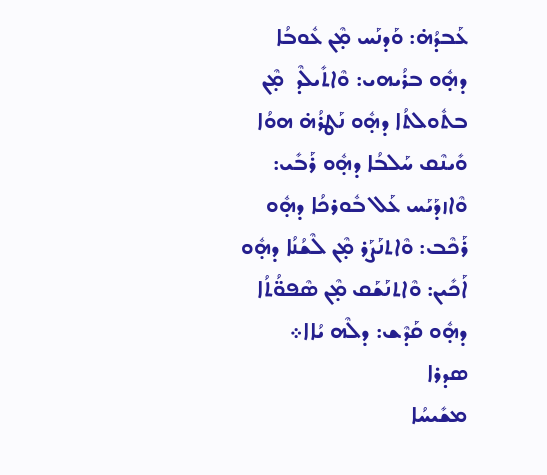ܥܰܒܕܳܗ̇: ܘܰܕܢܰܚ ܡ̣ܶܢ ܥܽܘܒܳܐ ܕܗ̣ܽܘ ܒܪܳܝܗܝ: ܘܶܐܬܺܝܠܶܕ  ܡ̣ܶܢ ܒܬܽܘܠܬܳܐ ܕܗ̣ܽܘ ܢܰܛܪܳܗ̇ ܗܘܳܐ ܘܺܝܢܶܩ ܚܰܠܒܳܐ ܕܗ̣ܽܘ ܪܰܒܺܝ: ܘܶܐܙܕܰܝܰܚ ܥܰܠ ܒܽܘܪܟܳܐ ܕܗ̣ܽܘ ܪܰܟܶܒ: ܘܶܐܬܢܰܨܰܪ ܡ̣ܶܢ ܠܶܫܳܢܳܐ ܕܗ̣ܽܘ ܐܰܟܺܝܢ: ܘܶܐܬܢܰܫܰܩ ܡ̣ܶܢ ܣܶܦܘ̈ܳܬܳܐ ܕܗ̣ܽܘ ܩܰܕܶܫ: ܕܠܶܗ ܝܳܐܐ܀
ܣܕܪܐ
ܡܫܺܝܚܳܐ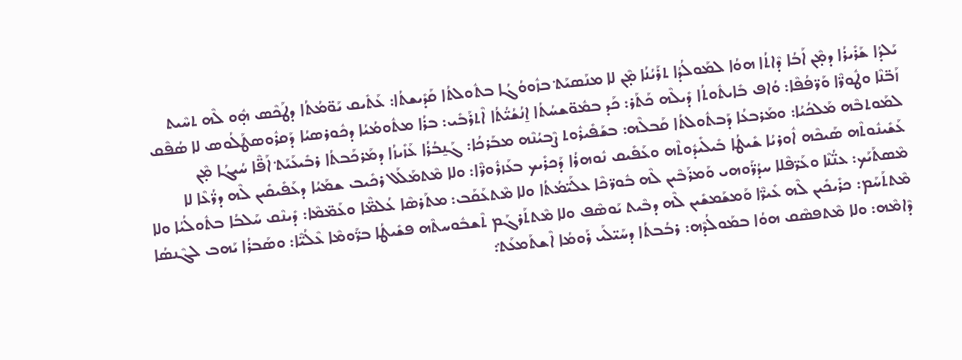ܝܰܠܕܳܐ ܫܰܪܺܝܪܳܐ ܕܡ̣ܶܢ ܐܰܒܳܐ ܕܶܐܬܳܐ ܗܘܳܐ ܠܡܰܘܠܳܕܳܐ ܬܪܰܝܳܢܳܐ ܡ̣ܶܢ ܠܐ ܡܢܰܣܝܰܬ݀ ܒܙܽܘܘܳܓܳܐ ܒܬܽܘܠܬܳܐ ܩܰܕܺܝܫܬܳܐ: ܥܰܬܺܝܩ ܝܰܘ̈ܡܳܬܳܐ ܕܛܰܟܶܣ ܗ̣ܽܘ ܠܶܗ ܬܚܶܝܬ ܙܰܒ̈ܢܶܐ ܘܛܽܘܪ̈ܶܐ ܘܰܪ̈ܦܳܦܶܐ: ܘܳܐܦ ܒܺܐܝܬܽܘܬܳܐ ܕܺܝܠܶܗ ܟܰܬܰܪ: ܟܰܕ ܒܡܽܘ̈ܫܚܳܬܳܐ ܐ̱ܢܳܫܳܝ̈ܳܬܳܐ ܐܶܬܪܰܒܺܝ: ܒܪܳܐ ܡܬܽܘܡܳܝܳܐ ܕܟܽܘܪܣܝܳܐ ܕܰܩܪܽܘܣܛܰܠܳܘܣ ܠܐ ܣܳܦܶܩ ܠܡܰܘܬܒܶܗ ܡܰܠܟܳܝܳܐ: ܘܡܰܪܒܥܳܐ ܕܰܒܬܽܘܠܬܳܐ ܩܰܒܠܶܗ: ܒܫܰܦܺܝܪܽܘܬ ܨܶܒܝܳܢܶܗ ܡܒܰܪܟܳܐ: ܓܰܢ̱ܒܳܪܳܐ ܥܰܙܺܝܙܳܐ ܕܡܰܪܟܰܒܬܳܐ ܪܒܺܝܥܰܝܰܬ݀ ܐܰܦ̈ܶܐ ܚܳܝܓܳܐ ܡ̣ܶܢ ܥܰܫܺܝܢܽܘܬܶܗ ܣܰܝܟܶܗ ܐܽܘܪܝܳܐ ܫܺܝܛܳܐ ܒܺܝܠܺܝܕܽܘܬܶܗ ܘܥܰܦܺܝܩ ܢܽܘܗܪܳܐ ܕܰܟܪܺܝܟ ܒܥܰܙܪܽܘܪ̈ܶܐ: ܘܠܐ ܡܶܬܡܰܠܰܠ ܪܟܺܝܒ ܫܡܰܝܳܐ ܕܥܰܦܺܝܩܺܝܢ ܠܶܗ ܕܪ̈ܳܥܶܐ ܠܐ ܡܶܣܬܰܝܰܟ: ܥܢ̈ܳܢܶܐ ܘܥܰܪ̈ܦܶܠܐ ܚܕܳܪ̈ܰܘܗܝ ܘܰܡܪܰܒܶܝܢ ܠܶܗ ܒܽܘܪ̈ܟܶܐ ܥܠܰܝ̈ܡܳܬܳܐ ܘܠܐ ܡܶܬܥܰܩܰܒ: ܡܬܰܪܣܶܐ ܥܳܠܡ̈ܶܐ ܘܥܰܡ̈ܡܶܐ: ܕܺܝܢܶܩ ܚܰܠܒܳܐ ܒܬܽܘܠܳܝܳܐ ܘܠܐ ܡܶܬܬܰܚܰܡ: ܟܪܺܝܟܺܝܢ ܠܶܗ ܥܺܝܪ̈ܶܐ ܘܰܡܫܰܡܫܺܝܢ ܠܶܗ ܕܒܶܝܬ ܝܰܘܣܶܦ ܘܠܐ ܡܶܬܬܰܪܓܰܡ ܬܶܫܒܽܘܚܬܶܗ ܦܫܺܝܛܳܐ ܒܪ̈ܰܘܡܶܐ ܥܶܠܳܝ̈ܶܐ: ܘܣܰܒܪܳܐ ܝܰܗܒ ܠܓܶܢܣܳܐ ܕܶܐܡܶܗ: ܘܠܐ ܡܶܬܦܣܶܩ ܗܘܳܐ ܒܡܰܘܠܳܕܶܗ: ܪܒܳܒܬܳܐ ܕܚܰܝ̈ܠܰܝ ܪܰܘܡܳܐ ܐܶܫܬܰܡܥܰܬ݀: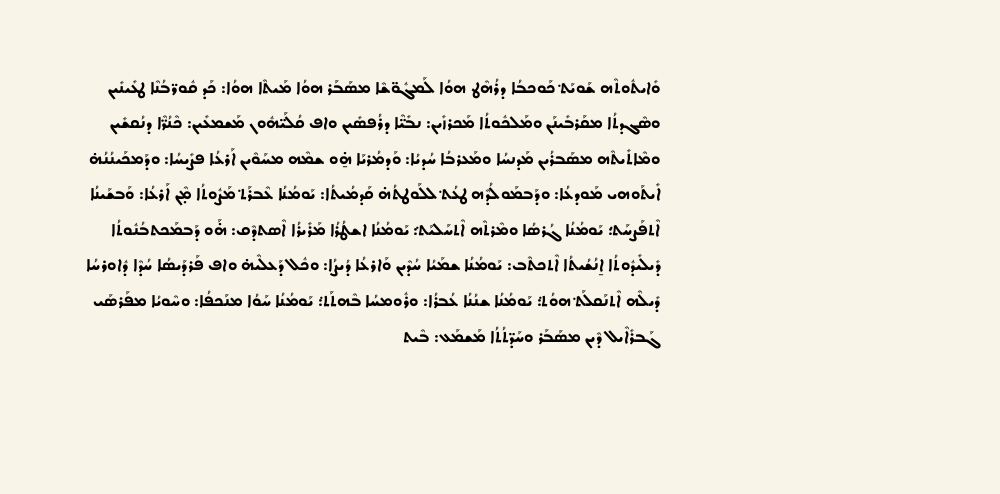ܘܺܐܝܬܽܘܬܶܗ ܫܰܘܝܰܬ݀ ܟܰܘܟܒܳܐ ܕܪܳܗܶܛ ܗܘܳܐ ܠܰܡܓܽܘ̈ܫܶܐ ܡܣܰܒܰܪ ܗܘܳܐ ܡܰܝܬܶܐ ܗܘܳܐ: ܟܰܕ ܩܽܘܪ̈ܒܳܢܶܐ ܛܥܺܝܢܺܝܢ ܘܣܶܓܕܬܳܐ ܡܩܰܪܒܺܝܢܰܢ ܘܡܰܠܟܽܘܬܳܐ ܡܰܟܪܙܺܝܢ: ܢܒܺܝ̈ܶܐ ܕܪܳܦܣܺܝܢ ܘܐܦ ܩܳܠܰܝ̈ܗܽܘܢ ܡܰܫܡܥܺܝܢ: ܟܶܢܳܪ̈ܶܐ ܕܢܳܩܫܺܝܢ ܘܡܶܐܬܺܝܬܶܗ ܡܣܰܒܪܳܝܢ ܡܰܕܢܚܳܐ ܘܡܰܥܪܒܳܐ ܚܳܕܝܳܐ: ܘܰܕܡܳܪܝܰܐ ܗ̱̇ܘ ܫܡܶܗ ܡܚܰܘܶܝܢ ܐܰܪܥܳܐ ܦܨܺܝܚܳܐ: ܘܕܰܡܟܰܝܢܳܢܳܗ̇ ܐܺܝܬܰܘܗܝ ܡܰܘܕܥܳܐ: ܘܕܰܒܡܰܘܠܳܕܶܗ ܛܥܳܬ݀ ܠܠܰܘܛܬܳܗ̇ ܩܰܕܡܳܝܬܳܐ: ܝܰܘܡܳܢܳܐ ܥܶܒܪܰܬ݀ ܡܰܨܽܘܬܳܐ ܡ̣ܶܢ ܐܰܪܥܳܐ: ܘܰܒܫܰܝܢܳܐ ܐܶܬܦܰܨܚܰܬ݀: ܝܰܘܡܳܢܳܐ ܓܳܪܣܳܐ ܘܡܶܪܬܶܗ ܐܶܬܚܰܠܝܰܬ݀: ܝܰܘܡܳܢܳܐ ܐܫܛܳܪܳܐ ܡܰܪܺܝܪܳܐ ܐܶܣܬܕܶܩ: ܗ̇ܰܘ ܕܰܒܡܰܟܬܒܳܢܽܘܬܳܐ ܕܺܝܠܺܝܕܽܘܬܳܐ ܐ̱ܢܳܫܳܝܬܳܐ ܐܶܬܟܬܶܒ: ܝܰܘܡܳܢܳܐ ܫܡܰܝܳܐ ܚܳܕܶܝܢ ܘܰܐܪܥܳܐ ܕܳܝܨܳܐ: ܘܟܽܠ ܕܰܥܠܶܝܗ̇ ܘܐܦ ܦܰܪܕܰܝܣܳܐ ܚܳܕܶܐ ܕܽܐܘܪܚܳܐ ܕܺܝܠܶܗ ܐܶܬܢܰܩܠܰܬ݀ ܗܘܳܬ݀: ܝܰܘܡܳܢܳܐ ܫܢܳܢܳܐ ܥܳܒܪܳܐ: ܘܪܽܘܡܚܳܐ ܒܶܗܬܰܬ݀: ܝܰܘܡܳܢܳܐ ܚܰܘܳܐ ܡܢܰܟܦܳܐ: ܘܚܶܘܝܳܐ ܡܦܰܪܣܰܝ ܓܰܒܪܺܐܶܝܠ ܕܶܝܢ ܡܣܰܒܰܪ ܘܚܰܕ̈ܬܳܬܳܐ ܡܰܫܡܰܥ: ܒܶܝܬ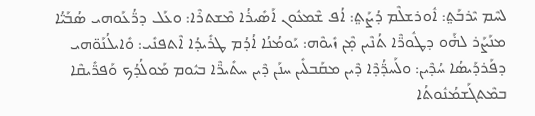ܠܚܶܡ ܝܶܪܒܰܬ݀: ܐܽܘܪܫܠܶܡ ܕܳܨܰܬ݀: ܐܳܦ ܫܶܡܥܽܘܢ ܐܰܣܺܝܪܳܐ ܡܶܫܬܪܶܐ: ܘܥܰܠ ܕܪ̈ܳܥܰܘܗܝ ܣܳܒܰܝ̈ܳܐ ܡܢܰܨܰܪ ܠܗ̇ܰܘ ܕܛܽܘܪ̈ܶܐ ܬܳܢܶܝܢ ܡ̣ܶܢ ܙܺܝܘܶܗ: ܝܰܘܡܳܢܳܐ ܐܳܕܳܡ ܛܪܺܝܕܳܐ ܐܶܬܦܢܺܝ: ܘܺܐܝܠܳܢܰܘ̈ܗܝ ܕܦܰܪܕܰܝܣܳܐ ܚܳܕܶܝܢ: ܘܠܰܚܕ̈ܳܕܶܐ ܕܶܝܢ ܡܩܰܒܠܺܝܢ ܚܢܰܢ ܕܶܝܢ ܚܬܺܝܪ̈ܶܐ ܒܝܽܘܡ ܡܰܘܠܳܕܳܟ ܘܰܦܪ̈ܺܝܩܶܐ ܒܡܶܬܓܰܫܡܳܢܽܘܬܳܐ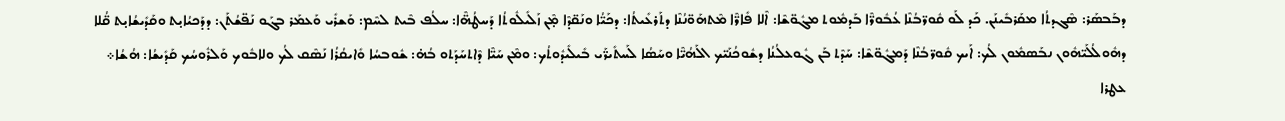ܕܒܰܒܣܰܪ: ܣܶܓܕܬܳܐ ܡܩܰܪܒܺܝܢܰܢ. ܟܰܕ ܠܰܘ ܩܽܘܪ̈ܒܳܢܶܐ ܥܳܒܽܘܪ̈ܶܐ ܒܰܕܡܽܘܬ ܡܓܽܘ̈ܫܶܐ: ܐܶܠܐ ܦܺܐܪ̈ܶܐ ܡܶܬܗܰܘ̈ܢܳܢܶܐ ܕܬܰܪܥܺܝܬܳܐ: ܕܟܰܝ̈ܳܐ ܘܢܰܩ̈ܕܶܐ ܡ̣ܶܢ ܙܰܠܺܝܠܽܘܬܳܐ ܕܰܚܛܳܗ̈ܶܐ: ܚܠܳܦ ܒܶܝܬ ܠܚܶܡ: ܘܰܫܪܺܝ ܘܰܥܡܰܪ ܒܓܰܘ ܢܰܦ̈ܫܳܬܰܢ: ܕܕܰܟܝܳܐܝ̣ܬ ܘܩܰܕܺܝܫܳܐܝ̣ܬ ܩ̈ܳܠܐ ܕܗܽܘܠܳܠܰܝ̈ܗܽܘܢ ܢܒܰܣܡܽܘܢ ܠܳܟ: ܐܰܝܟ ܩܽܘܪ̈ܒܳܢܶܐ ܕܰܡܓܽܘ̈ܫܶܐ: ܚܰܕܶܬ ܒܰܢ ܓܽܘܥܠܳܢܳܐ ܕܫܽܘܟܳܢܰܝ̈ܟ ܐܠܰܗܳܝ̈ܶܐ ܘܚܰܣܳܐ ܠܰܚܬܺܝܪ̈ܰܝ ܒܺܝܠܺܝܕܽܘܬܳܟ: ܘܡܶܢ ܚܰܝ̈ܶܐ ܕܶܐܬܚܰܕܰܬܘ ܒܳܗ̇: ܫܽܘܒܚܳܐ ܘܺܐܝܩܳܪܳܐ ܢܰܣܶܩ ܠܳܟ ܘܠܐܒܽܘܟ ܘܰܠܪܽܘܚܳܟ ܩܰܕܺܝܫܳܐ: ܗܳܫܳܐ܀
ܥܛܪܐ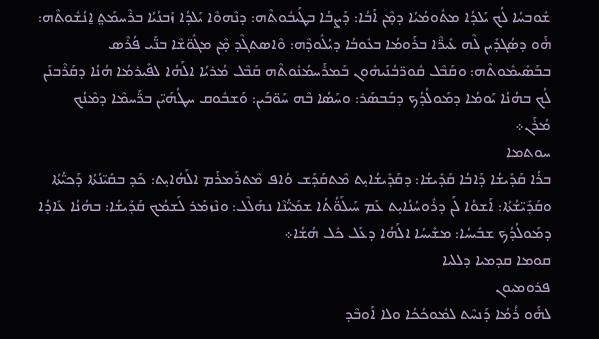ܫܽܘܒܚܳܐ ܠܳܟ ܝܰܠܕܳܐ ܡܬܽܘܡܳܝܳܐ ܕܡ̣ܶܢ ܐܰܒܳܐ: ܕܰܨܒܳܐ ܒܛܰܝܒܽܘܬܶܗ: ܕܢܶܗܘܶܐ ܝܰܠܕܳܐ ܙܰܒܢܳܝܳܐ ܒܪܶܚܡܰܬ݀ ܐ̱ܢܳܫܽܘܬܶܗ: ܗ̇ܰܘ ܕܣܳܓܕܺܝܢ ܠܶܗ ܥܺܝܪ̈ܶܐ ܒܪܰܘܡܳܐ ܒܥܽܘܒܳܐ ܕܝܳܠܽܘܕܶܗ: ܘܶܐܣܬܓܶܕ ܡ̣ܶܢ ܡܓܽܘ̈ܫܶܐ ܒܢ̈ܰܝ ܦܳܪܶܣ ܒܒܰܣܺܝܡܽܘܬܶܗ: ܘܩܰܒܶܠ ܩܽܘܪ̈ܒܳܢܰܝܗܽܘܢ ܒܰܡܪܰܚܡܳܢܽܘܬܶܗ ܩܰܒܶܠ ܡܳܪܝܳܐ ܐܠܰܗܳܐ ܠܦܺܝܪܡܳܐ ܗܳܢܳܐ ܕܩܰܪܶܒܢܰܢ ܠܳܟ ܒܗܳܢܳܐ ܝܰܘܡܳܐ ܕܡܰܘܠܳܕܳܟ ܕܒܰܒܣܰܪ: ܘܚܰܣܳܐ ܒܶܗ ܚܰܘ̈ܒܰܝܢ: ܘܰܫܒܽܘܩ ܚܛܳܗܰܝ̈ܢ ܒܪ̈ܰܚܡܶܐ ܕܡܶܢܳܟ ܡܳܪܰܢ܀
ܚܘܬܡܐ
ܒܪܳܐ ܩܰܕܺܝܫܳܐ ܕܰܐܒܳܐ ܩܰܕܺܝܫܳܐ: ܕܩܰܕܺܝܫܳܐܝ̣ܬ ܡܶܬܩܰܕܰܫ ܘܳܐܦ ܡܶܬܪܰܡܪܰܡ ܐܠܰܗܳܐܝ̣ܬ: ܟܰܕ ܒܩܺܝ̈ܢܳܬܳܐ ܕܰܟܝ̈ܳܬܳܐ ܘܩܰܕܺܝ̈ܫܳܬܳܐ: ܐܰܫܘܳܐ ܠܰܢ ܕܪܽܘܚܳܢܳܐܝ̣ܬ ܥܰܡ ܚܰܝܠܰܘ̈ܳܬܳܐ ܫܡܰܝ̈ܳܢܶܐ ܢܗܰܠܶܠ: ܘܢܶܙܡܰܪ ܠܰܫܡܳܟ ܩܰܕܺܝܫܳܐ: ܒܗܳܢܳܐ ܥܺܐܕܳܐ ܕܡܰܘܠܳܕܳܟ ܫܒܺܝܚܳܐ: ܡܫܺܝܚܳܐ ܐܠܰܗܳܐ ܕܥܰܠ ܟܽܠ ܗܳܫܳܐ܀
ܩܘܡܐ ܩܕܡܝܐ ܕܠܠܝܐ
ܦܪܘܡܝܘܢ
ܠܗ̇ܰܘ ܪܳܡܳܐ ܕܰܢܚܶܬ ܠܡܽܘܟܳܟܳܐ ܘܠܐ ܐܰܘܒܶܕ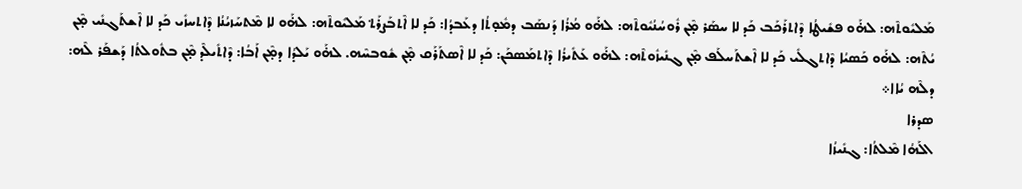ܡܰܠܝܽܘܬܶܗ: ܠܗ̇ܰܘ ܦܫܺܝܛܳܐ ܕܶܐܬܪܰܟܰܒ ܟܰܕ ܠܐ ܚܣܰܪ ܡ̣ܶܢ ܪܽܘܚܳܢܳܝܽܘܬܶܗ: ܠܗ̇ܰܘ ܡܳܪܳܐ ܕܰܢܣܰܒ ܕܡܽܘ̣ܬܳܐ ܕܥܰܒܕܳܐ: ܟܰܕ ܠܐ ܐܶܬܒܰܨܪܰܬ݀ ܡܰܠܝܽܘܬܶܗ: ܠܗ̇ܰܘ ܠܐ ܡܶܬܚܰܙܝܳܢܳܐ ܕܶܐܬܚܙܺܝ ܟܰܕ ܠܐ ܐܶܫܬܰܓܢܺܝ ܡ̣ܶܢ ܝܳܬܶܗ: ܠܗ̇ܰܘ ܟܰܣܝܳܐ ܕܶܐܬܓܠܺܝ ܟܰܕ ܠܐ ܐܶܫܬܰܚܠܰܦ ܡ̣ܶܢ ܓܢܺܝܙܽܘܬܶܗ: ܠܗ̇ܰܘ ܥܰܬܺܝܪܳܐ ܕܶܐܬܡܰܣܟܰܢ: ܟܰܕ ܠܐ ܐܶܣܬܰܪܰܩ ܡ̣ܶܢ ܫܽܘܒܚܶܗ. ܠܗ̇ܰܘ ܝܰܠܕܳܐ ܕܡ̣ܶܢ ܐܰܒܳܐ: ܕܶܐܬܺܝܠܶܕ ܡ̣ܶܢ ܒܬܽܘܠܬܳܐ ܕܰܫܦܰܪ ܠܶܗ: ܕܠܶܗ ܝܳܐܐ܀
ܣܕܪܐ
ܐܠܰܗܳܐ ܡܶܠܬܳܐ: ܓܢܺܝܙܳܐ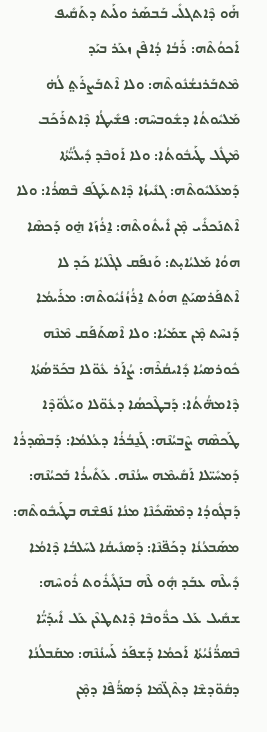ܗ̇ܰܘ ܕܶܐܬܓܠܺܝ ܒܰܒܣܰܪ ܘܠܰܝܬ ܕܬܰܩܺܝܦ ܐܰܟܘܳܬܶܗ: ܪܰܒܳܐ ܕܳܐܦܶܢ ܙܥܰܪ ܒܝܰܕ ܡܶܬܒܰܪܢܫܳܢܽܘܬܶܗ: ܘܠܐ ܐܶܬܒܰܨܪܰܬ݀ ܠܳܗ̇ ܡܰܠܝܽܘܬܳܐ ܕܫܽܘܒܚܶܗ: ܦܫܺܝܛܳܐ ܕܶܐܬܪܰܟܰܒ ܡܶܛܽܠ ܛܰܝܒܽܘܬܳܐ: ܘܠܐ ܐܰܘܒܶܕ ܕܺܝܠܳܝ̈ܳܬܳܐ ܕܰܡܥܰܠܝܽܘܬܶܗ: ܓܢܺܝܙܳܐ ܕܶܐܬܥܰܛܰܦ ܒܶܣܪܳܐ: ܘܠܐ ܐܶܬܢܰܟܪܺܝ ܡ̣ܶܢ ܐܺܝܬܽܘܬܶܗ: ܐ̱ܪܳܙܰܐ ܗ̱̇ܘ ܕܰܟܣܶܐ ܗܘܳܐ ܡܰܠܝܳܐܝ̣ܬ: ܘܰܢܦܰܩ ܠܓܶܠܝܳܐ ܟܰܕ ܠܐ ܐܶܬܦܰܪܣܝܰܬ݀ ܗܘܳܬ ܐ̱ܪܳܙܳܢܳܝܽܘܬܶܗ: ܡܪܰܝܡܳܐ ܕܰܢܚܶܬ ܡ̣ܶܢ ܫܡܰܝܳܐ: ܘܠܐ ܐܶܣܬܰܦܰܩ ܡܶܢܶܗ ܟܽܘܪܣܝܳܐ ܕܺܐܝܩܳܪܶܗ: ܨܳܐܰܪ ܥܽܘ̈ܠܐ ܒܟܰܪ̈ܣܳܬܳܐ ܕܶܐܡܗ̈ܳܬܳܐ: ܕܰܒܛܶܟܣܳܐ ܕܥܽܘ̈ܠܐ ܘܝܰܠܽܘ̈ܕܶܐ ܛܰܟܣܶܗ ܨܶܒܝܳܢܶܗ: ܓܰܢ̱ܒܳܪܳܐ ܕܥܳܠܡܳܐ: ܕܰܒܣܶܕܪܳܐ ܕܰܡܚܺܝ̈ܠܐ ܐܰܩܺܝܡܶܗ ܚܢܳܢܶܗ. ܥܰܬܺܝܪܳܐ ܒܰܟܝܳܢܶܗ: ܕܰܒܓܽܘܕܳܐ ܕܡܶܣ̈ܟܺܢܶܐ ܡܢܳܐ ܢܰܦܫܶܗ ܒܛܰܝܒܽܘܬܶܗ: ܡܣܰܒܥܳܢܳܐ ܕܟܰܦ̈ܢܶܐ: ܕܰܣܢܺܝܩܳܐ ܠܚܰܠܒܳܐ ܕܶܐܡܳܐ ܕܺܝܠܶܗ ܥܒܰܕ ܗ̣ܽܘ ܠܶܗ ܒܢܰܓܺܝܪܽܘܬ ܪܽܘܚܶܗ: ܫܩܺܝܠ ܥܰܠ ܟܪ̈ܽܘܒܶܐ ܕܶܐܬܛܥܶܢ ܥܰܠ ܐܺܝܕܰܝ̈ܳܐ ܒܶܣܪ̈ܳܢܳܝܳܬܳܐ ܐܰܟܡܳܐ ܕܰܫܦܰܪ ܠܰܚܢܳܢܶܗ: ܡܩܰܒܠܳܢܳܐ ܕܩܽܘ̈ܕܫܶܐ ܕܬܶܓ̈ܡܶܐ ܕܰܣܪ̈ܳܦܶܐ ܕܡ̣ܶܢ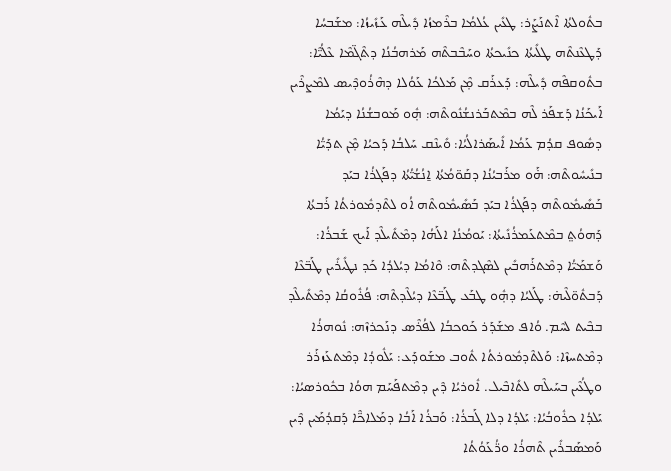ܒܬܽܘܠܬܳܐ ܐܶܬܢܰܨܰܪ: ܛܥܺܝܢ ܥܳܠܡܳܐ ܒܪܶܡܙܳܐ ܕܺܝܠܶܗ ܥܰܙܺܝܙܳܐ: ܡܫܰܒܚܳܐ ܕܰܛܥܶܢܬܶܗ ܛܠܺܝܬܳܐ ܟܢܺܝܟܬܳܐ ܘܚܰܒܶܒܬܶܗ ܡܰܪܗܒܳܢܳܐ ܕܬܶܓ̈ܡܶܐ ܥܶܠܳܝ̈ܶܐ: ܒܬܽܘܩܦܶܗ ܕܺܝܠܶܗ: ܕܰܥܪܰܩ ܡ̣ܶܢ ܡܰܠܟܳܐ ܥܰܘܳܠܐ ܕܗܶܪܳܘܕܶܝܣ ܠܡܶܨܪܶܝܢ ܐܰܝܟܰܢܳܐ ܕܰܫܦܰܪ ܠܶܗ ܒܡܶܬܒܰܪܢܫܳܢܽܘܬܶܗ: ܗ̣ܽܘ ܡܰܘܒܫܳܢܳܐ ܕܝܰܡܳܐ ܕܣܽܘܦ ܩܕܳܡ ܥܰܡܳܐ ܐܺܝܣܰܪܐܠܳܝܳܐ: ܘܺܝܢܶܩ ܚܰܠܒܳܐ ܕܰܟܝܳܐ ܡ̣ܶܢ ܬܕܰܝ̈ܳܐ ܒܢܺܝܚܽܘܬܶܗ: ܗ̇ܰܘ ܡܪܰܒܝܳܢܳܐ ܕܩܰܘ̈ܡܳܬܳܐ ܐ̱ܢܳܫܳܝ̈ܳܬܳܐ ܕܦܰܓܪܳܐ ܒܝܰܕ ܒܰܣܺܝܡܽܘܬܶܗ ܕܦܰܓܪܳܐ ܒܝܰܕ ܒܰܣܺܝܡܽܘܬܶܗ ܐܳܘ ܠܬܶܕܡܽܘܪܬܳܐ ܪܰܒܬܳܐ ܕܰܗܘܳܬ݀ ܒܡܶܬܥܰܡܪܳܢܺܝܬܳܐ: ܝܰܘܡܳܢܳܐ ܐܠܰܗܳܐ ܕܡܶܬܺܝܠܶܕ ܐܰܝܟ ܫܰܒܪܳܐ: ܘܰܫܡܰܝ̈ܳܐ ܕܡܶܬܪܰܗܒܺܝܢ ܠܣܶܓܕܬܶܗ: ܘܶܐܡܳܐ ܕܝܳܠܕܳܐ ܟܰܕ ܢܛܺܝܪܺܝܢ ܛܰܒ̈ܥܶܐ ܕܰܒܬܽܘ̈ܠܶܝܗ̇: ܛܰܠܝܳܐ ܕܗ̣ܽܘ ܛܒܰܥ ܛܰܒ̈ܥܶܐ ܕܝܳܠܶܕܬܶܗ: ܦܳܪܽܘܩܳܐ ܕܡܶܬܺܝܠܶܕ ܒܒܶܝܬ ܠܚܶܡ. ܘܳܐܦ ܡܫܰܕܰܪ ܟܰܘܟܒܳܐ ܠܦܳܪܶܣ ܕܢܰܟܪܙܶܗ: ܢܽܘܗܪܳܐ ܕܡܶܬܚܙܶܐ: ܘܰܠܬܶܕܡܽܘܪܬܳܐ ܬܽܘܒ ܡܫܰܘܕܰܥ: ܝܰܠܽܘܕܳܐ ܕܡܶܬܥܰܙܪܰܪ ܘܛܳܥܶܝܢ ܒܚܰܝܠܶܗ ܠܬܺܐܒܶܝܠ. ܐܽܘܪܝܳܐ ܕܶܝܢ ܕܡܶܬܦܰܚܰܡ ܗܘܳܐ ܒܟܽܘܪܣܝܳܐ: ܝܰܠܕܳܐ ܟܪܽܘܒܳܝܳܐ: ܝܰܠܕܳܐ ܕܠܐ ܓܰܒܪܳܐ: ܘܰܒܪܳܐ ܐܰܒܳܐ ܕܡܰܠܐܟ̈ܶܐ ܕܰܩܕܳܡܰܝܢ ܕܶܝܢ ܘܰܡܣܰܒܪܺܝܢ ܬܶܗܪܳܐ ܘܪ̈ܳܥܰܘܳܬܳܐ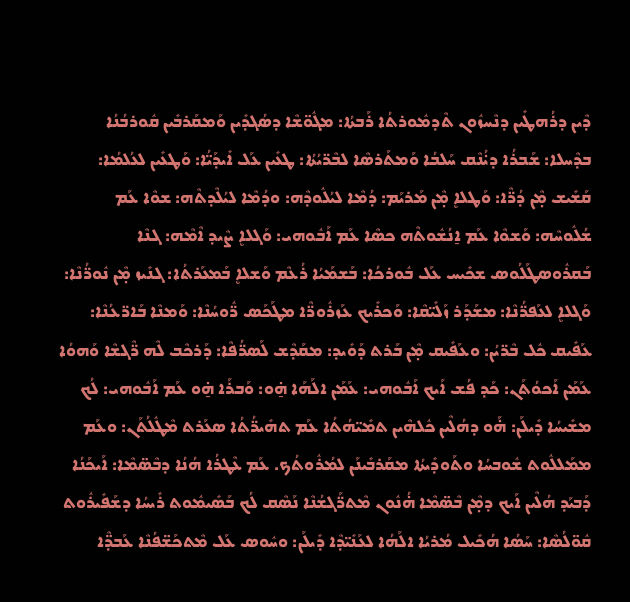ܕܶܝܢ ܕܪܳܗܛܺܝܢ ܕܢܶܚܙܽܘܢ ܬܶܕܡܽܘܪܬܳܐ ܪܰܒܬܳܐ: ܡܓܽܘ̈ܫܶܐ ܕܣܳܓܕܺܝܢ ܘܰܡܩܰܪܒܺܝܢ ܩܽܘܪܒܳܢܳܐ ܒܕܶܚܠܐ: ܫܰܒܪܳܐ ܕܝ̇ܳܢܶܩ ܚܰܠܒܳܐ ܘܰܡܬܰܪܣܶܐ ܠܒܶܪ̈ܝܳܬܳܐ: ܛܥܺܝܢ ܥܰܠ ܐܺܝܕܰܝ̈ܳܐ: ܘܰܛܥܺܝܢ ܠܥܳܠܡܳܐ: ܩܰܫܺܝܫ ܡ̣ܶܢ ܕܳܪ̈ܶܐ: ܘܰܛܠܐܷ ܡ̣ܶܢ ܡܰܪܝܰܡ: ܕܳܡܶܐ ܠܝܳܠܽܘܕܶܗ: ܘܕܳܡܶܐ ܠܝܳܠܶܕܬܶܗ: ܫܘܶܐ ܥܰܡ ܫܳܠܽܘܚܶܗ: ܘܰܫܘܶܐ ܥܰܡ ܐ̱ܢܳܫܽܘܬܶܗ ܟܣܶܐ ܥܰܡ ܐܰܒܽܘܗܝ: ܘܰܓܠܐܷ ܨܶܝܕ ܐܶܡܶܗ: ܓܢܶܐ ܒܰܩܪܽܘܣܛܰܠܳܘܣ ܫܟܺܝܚ ܥܰܠ ܒܽܘܪܟܳܐ: ܒܰܫܡܰܝܳܐ ܪܳܥܶܡ ܘܰܫܠܐܷ ܒܰܡܥܰܪܬܳܐ: ܓܢܺܝܙ ܡ̣ܶܢ ܢܽܘܪ̈ܳܢܶܐ: ܘܰܓܠܐܷ ܠܥܰܦܪ̈ܳܢܶܐ: ܡܫܰܕܰܪ ܙܰܠܺܝ̈ܩܶܐ: ܘܰܟܪܺܝܟ ܥܰܙܪܽܘܪ̈ܶܐ ܡܛܰܟܰܣ ܪ̈ܽܘܚܳܢܶܐ: ܘܰܡܢܶܐ ܒܰܐܪ̈ܥܳܢܶܐ: ܥܰܦܺܝܩ ܟܽܠ ܒܶܪ̈ܝܳܢ: ܘܥܰܦܺܝܩ ܡ̣ܶܢ ܒܰܪܬ ܕܰܘܺܝܕ: ܡܩܰܕܶܫ ܠܰܣܪ̈ܳܦܶܐ: ܕܰܪܟܶܒ ܠܶܗ ܪ̈ܶܓܫܶܐ ܘܰܗܘܳܐ ܥܰܡܰܢ ܐܰܟܘܳܬܰܢ: ܟܰܕ ܦܳܫ ܐܰܝܟ ܐܰܒܽܘܗܝ: ܥܰܡܰܢ ܐܠܰܗܰܐ ܗ̱̇ܘ: ܘܰܒܪܰܐ ܗ̱̇ܘ ܥܰܡ ܐܰܒܽܘܗܝ: ܠܳܟ ܡܫܺܝܚܳܐ ܕܺܝܠܰܢ: ܗ̇ܰܘ ܕܗܳܠܶܝܢ ܟܽܠܗܶܝܢ ܬܡܺܝ̈ܗܳܬܳܐ ܥܰܡ ܬܗܺܝܪ̈ܳܬܳܐ ܣܥܰܪܬ ܡܶܛܽܠܳܬܰܢ: ܘܥܰܡ ܡܡܰܠܠܽܘܬ ܫܽܘܒܚܳܐ ܘܬܰܘܕܺܝܬܳܐ ܡܩܰܪܒܺܝܢܰܢ ܠܡܳܪܽܘܬܳܟ. ܥܰܡ ܥܶܛܪܳܐ ܗܳܢܳܐ ܕܒܶܣ̈ܡܶܐ: ܐܰܝܟܰܢܳܐ ܕܰܒܝܰܕ ܗܳܠܶܝܢ ܐܰܝܟ ܕܡ̣ܶܢ ܒܶܣ̈ܡܶܐ ܗ̇ܳܢܽܘܢ ܡܶܬܪ̈ܰܓܫܳܢܶܐ ܢܰܣܶܩ ܠܳܟ ܒܰܣܺܝܡܽܘܬ ܪܺܝܚܳܐ ܕܫܰܦܺܝܪܽܘܬ ܩܽܘ̈ܠܳܣܶܐ: ܚܰܣܳܐ ܗܳܟܺܝܠ ܡܳܪܝܳܐ ܐܠܰܗܳܐ ܠܥܰܢܺܝ̈ܕܶܐ ܕܺܝܠܰܢ: ܘܚܽܘܣ ܥܰܠ ܡܶܬܟܰܫ̈ܦܳܢܶܐ ܥܰܒܕ̈ܶܐ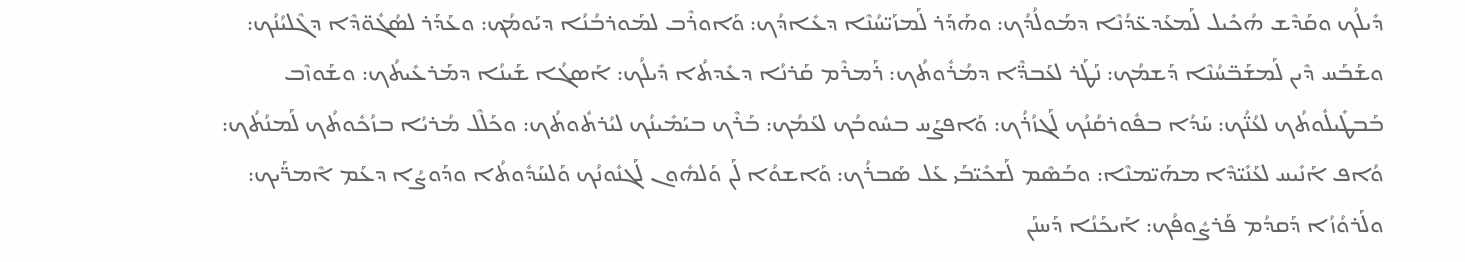ܕܺܝܠܳܟ ܘܩܰܕܶܫ ܗܳܟܺܝܠ ܠܰܡܥܰܕܥ̈ܕܳܢܶܐ ܕܡܰܘܠܳܕܳܟ: ܘܗܰܕܰܪ ܠܰܡܙܰܝ̈ܚܳܢܶܐ ܕܥܺܐܕܳܟ: ܘܰܐܘܪܶܒ ܠܡܰܘܪܒܳܢܳܐ ܕܝܰܘܡܳܟ: ܘܥܰܕܰܪ ܠܣܳܓܽܘ̈ܕܶܐ ܕܓܶܠܝܳܢܳܟ: ܘܫܰܒܰܚ ܕܶܝܢ ܠܰܡܫܰܒ̈ܚܳܢܶܐ ܕܰܫܡܳܟ: ܢܰܛܰܪ ܠܥܰܒܕ̈ܶܐ ܕܡܳܪܽܘܬܳܟ: ܪܰܡܪܶܡ ܩܰܪܢܳܐ ܕܥܺܕܬܳܐ ܕܺܝܠܳܟ: ܐܰܣܓܳܐ ܫܰܝܢܳܐ ܕܡܰܪܥܺܝܬܳܟ: ܘܫܰܘܙܶܒ ܒܰܒܛܺܝܠܽܘܬܳܟ ܠܥܳܢ̈ܳܟ: ܚܰܕܳܐ ܒܦܽܘܪܩܳܢܳܟ ܠܰܓܙܳܪܳܟ: ܘܰܐܦܨܰܚ ܒܚܽܘܒܳܟ ܠܥܰܡܳܟ: ܒܰܪܶܟ ܒܝܰܡܺܝܢܳܟ ܠܝܳܪܬܽܘܬܳܟ: ܘܟܰܠܶܠ ܡܳܪܝܳܐ ܒܙܳܟܽܘܬܳܟ ܠܰܡܢܳܬܳܟ: ܘܳܐܦ ܐܰܢܺܝܚ ܠܥܰܢܺܝ̈ܕܶܐ ܡܗܰܝ̈ܡܢܶܐ: ܘܒܰܣܶܡ ܠܰܫܟܺܝ̈ܒܰܝ ܥܰܠ ܣܰܒܪܳܟ: ܘܰܐܫܘܳܐ ܠܰܢ ܘܰܠܗܽܘܢ ܠܰܓܢܽܘܢܳܟ ܘܰܠܚܰܕܽܘܬܳܐ ܘܕܰܘܨܳܐ ܕܥܰܡ ܐܶܡܪ̈ܰܝܟ: ܘܠܰܪܘܳܙܳܐ ܕܰܩܕܳܡ ܦܰܪܨܽܘܦܳܟ: ܐܰܝܟܰܢܳܐ ܕܰܚܢܰܢ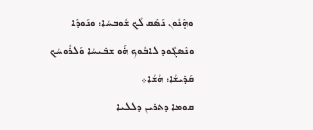ܘܗ̣ܶܢܽܘܢ ܢܰܣܶܩ ܠܳܟ ܫܽܘܒܚܳܐ: ܘܢܰܘܕܶܐ ܘܢܶܣܓܽܘܕ ܠܐܒܽܘܟ ܗ̇ܰܘ ܫܒܺܝܚܳܐ ܘܰܠܪܽܘܚܳܟ ܩܰܕܺܝܫܳܐ: ܗܳܫܳܐ܀
ܩܘܡܐ ܕܬܪܝܢ ܕܠܠܝܐ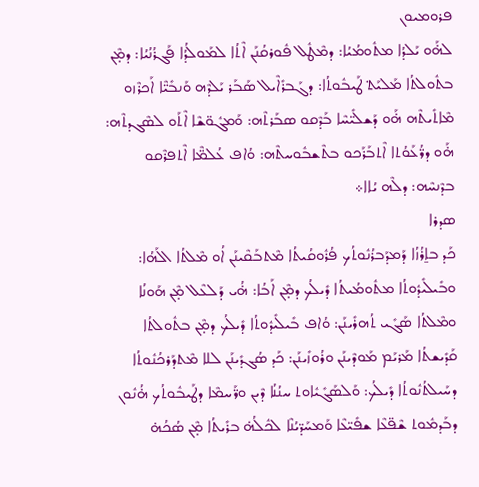ܦܪܘܡܝܘܢ
ܠܗ̇ܰܘ ܝܰܠܕܳܐ ܡܬܽܘܡܳܝܳܐ: ܕܡܶܛܽܠ ܦܽܘܪܩܳܢܰܢ ܐܶܬܳܐ ܠܡܰܘܠܳܕܳܐ ܦܰܓܪܳܢܳܝܳܐ: ܕܡ̣ܶܢ ܒܬܽܘܠܬܳܐ ܡܰܠܝܰܬ݀ ܛܰܝܒܽܘܬܳܐ: ܕܓܰܒܪܺܐܶܝܠ ܣܰܒܰܪ ܝܰܠܕܶܗ ܘܰܢܒܺܝ̈ܶܐ ܐܰܟܪܶܙܘ ܡܶܐܬܺܝܬܶܗ ܗ̇ܰܘ ܕܰܫܠܺܝ̈ܚܶܐ ܒܰܕܶܩܘ ܣܒܰܪܬܶܗ: ܘܰܡܓܽܘ̈ܫܶܐ ܐܶܬܰܘ ܠܣܶܓܕܬܶܗ: ܗ̇ܰܘ ܕܪ̈ܳܥܰܘܳܬܐ ܐܶܬܒܰܪܰܟܘ ܒܬܶܫܒܽܘܚܬܶܗ: ܘܳܐܦ ܥܳܠܡ̈ܶܐ ܐܶܬܦܪܶܩܘ ܒܕܶܢܚܶܗ: ܕܠܶܗ ܝܳܐܐ܀
ܣܕܪܐ
ܟܰܕ ܒܐ̱ܪܳܙܳܐ ܕܰܡܕܰܒܪܳܢܽܘܬܳܟ ܦܳܪܽܘܩܳܝܬܳܐ ܡܶܬܒܰܩܶܝܢܰܢ ܐܳܘ ܡܶܠܬܳܐ ܐܠܰܗܳܐ: ܘܒܺܝܠܺܝܕܽܘܬܳܐ ܡܬܽܘܡܳܝܬܳܐ ܕܺܝܠܳܟ ܕܡ̣ܶܢ ܐܰܒܳܐ: ܗ̇ܳܝ ܕܰܠܥܶܠ ܡ̣ܶܢ ܗܰܘܢܳܐ ܘܡܶܠܬܳܐ ܣܰܓܺܝ ܬܳܗܪܺܝܢܰܢ: ܘܳܐܦ ܒܺܝܠܺܝܕܽܘܬܳܐ ܕܺܝܠܳܟ ܕܡ̣ܶܢ ܒܬܽܘܠܬܳܐ ܩܰܕܺܝܫܬܳܐ ܡܰܪܝܰܡ ܡܰܘܕܶܝܢܰܢ ܘܪܳܘܙܺܝܢܰܢ: ܟܰܕ ܣܳܓܕܺܝܢܰܢ ܠܠܐ ܡܶܬܕܰܪܟܳܢܽܘܬܳܐ ܕܚܰܝܠܬܳܢܽܘܬܳܐ ܕܺܝܠܳܟ: ܘܰܠܣܰܓܺܝܽܐܘܬ ܚܢܳܢܳܐ ܕܶܝܢ ܘܪ̈ܰܚܡܶܐ ܕܛܰܝܒܽܘܬܳܟ ܗ̇ܳܢܽܘܢ ܕܒܰܕܡܽܘܬ ܫܶܦ̈ܥܶܐ ܫܦܺܝ̈ܥܶܐ ܘܰܡܚܰܕ̈ܝܳܢܶܐ ܠܟܽܠܳܗ̇ ܒܪܺܝܬܳܐ ܡ̣ܶܢ ܣܳܟܳܗ̇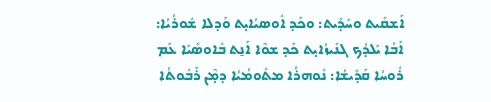ܐܰܫܩܺܝܬ ܘܚܰܕܺܝܬ: ܘܟܰܕ ܐܽܘܣܝܳܐܝ̣ܬ ܘܰܕܠܐ ܫܽܘܪܳܝܳܐ: ܐܰܒܳܐ ܝܰܠܕܳܟ ܓܢܺܝܙܳܐܝ̣ܬ ܟܰܕ ܫܘܶܐ ܐܰܢ̱ܬ ܒܽܐܘܣܺܝܰܐ ܥܰܡ ܪܽܘܚܳܐ ܩܰܕܺܝܫܳܐ: ܢܽܘܗܪܳܐ ܡܬܽܘܡܳܝܳܐ ܕܡ̣ܶܢ ܪܰܒܽܘܬܳܐ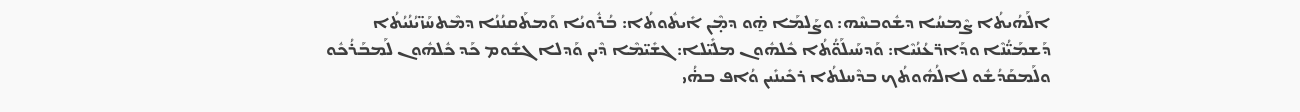ܐܠܰܗܳܝܬܳܐ ܨܶܡܚܳܐ ܕܫܽܘܒܚܶܗ: ܘܨܰܠܡܰܐ ܗ̱̇ܘ ܕܡ̣ܶܢ ܐܺܝܬܽܘܬܳܐ: ܒܳܪܽܘܝܳܐ ܘܰܡܬܰܩܢܳܢܳܐ ܕܡܶܬܚܰܙ̈ܝܳܢܳܝܳܬܳܐ ܕܰܫܡܰܝ̈ܳܢܶܐ ܘܕܰܐܪ̈ܥܳܢܳܝܶܐ: ܘܰܕܚܰܝܠܰܘ̈ܳܬܳܐ ܟܽܠܗܽܘܢ ܡܠܺܝ̈ܠܐ: ܓܫܺܝ̈ܡܶܐ ܕܶܝܢ ܘܰܕܠܐ ܓܫܽܘܡ ܟܰܕ ܟܽܠܗܽܘܢ ܠܰܡܒܰܪܳܟܽܘ ܘܠܰܡܩܰܕܳܫܽܘ ܠܐܠܳܗܽܘܬܳܟ ܒܕܶܚܠܬܳܐ ܪܟܺܝܢܺܝܢ ܘܳܐܦ ܒܗ̇ܳܝ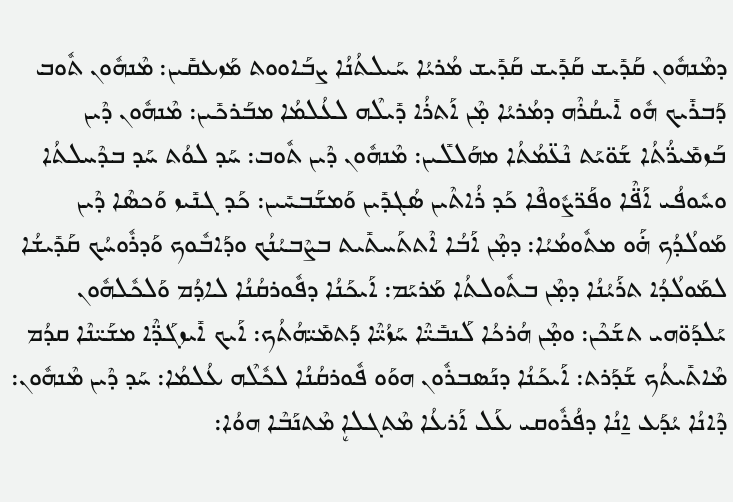ܕܡܶܢܗܽܘܢ ܩܰܕܺܝܫ ܩܰܕܺܝܫ ܩܰܕܺܝܫ ܡܳܪܝܳܐ ܚܰܝܠܬܳܢܳܐ ܨܒܰܐܘܘܬ ܡܰܙܥܩܺܝܢ: ܡܶܢܗܽܘܢ ܬܽܘܒ ܕܰܒܪܺܝܟ ܗܽܘ ܐܺܝܩܳܪܶܗ ܕܡܳܪܝܳܐ ܡ̣ܶܢ ܐܰܬܪܳܐ ܕܺܝܠܶܗ ܠܥܳܠܡܳܐ ܡܒܰܪܟܺܝܢ: ܡܶܢܗܽܘܢ ܕܶܝܢ ܒܰܙܡܺܝܪ̈ܳܬܳܐ ܫܰܘ̈ܝܰܬ ܢܶܥ̈ܡܳܬܳܐ ܡܗܰܠܠܺܝܢ: ܡܶܢܗܽܘܢ ܕܶܝܢ ܬܽܘܒ: ܚܰܕ ܠܘܳܬ ܚܰܕ ܒܕܶܚܠܬܳܐ ܘܚܽܘܦܳܝ ܐܰܦ̈ܶܐ ܘܦܰܪ̈ܨܽܘܦܶܐ ܟܰܕ ܪܳܐܬܶܝܢ ܣܳܓܕܺܝܢ ܘܰܡܫܰܒܚܺܝܢ: ܟܰܕ ܓܢܺܝܙ ܘܰܟܣܶܐ ܕܶܝܢ ܡܰܘܠܳܕܳܟ ܗ̇ܰܘ ܡܬܽܘܡܳܝܳܐ: ܕܡ̣ܶܢ ܐܰܒܳܐ ܐܶܬܬܰܚܬܺܝܬ ܒܨܶܒܝܳܢܳܟ ܘܕܰܐܒܽܘܟ ܘܰܕܪܽܘܚܳܟ ܩܰܕܺܝܫܳܐ ܠܡܰܘܠܳܕܳܐ ܬܪܰܝܳܢܳܐ ܕܡ̣ܶܢ ܒܬܽܘܠܬܳܐ ܡܰܪܝܰܡ: ܐܰܝܟܰܢܳܐ ܕܦܽܘܪܩܳܢܳܐ ܠܐܕܳܡ ܘܰܠܟܽܠܗܽܘܢ ܝܰܠܕܰܘ̈ܗܝ ܬܫܰܟܶܢ: ܘܡ̣ܶܢ ܗܳܪܟܳܐ ܠܰܢܒܺܝ̈ܶܐ ܚܰܙܳܝ̈ܶܐ ܕܰܬܡܺܝ̈ܗܳܬܳܟ: ܐܰܝܟ ܐܺܝܙܓܰܕ̈ܶܐ ܡܫܰܝ̈ܢܶܐ ܩܕܳܡ ܡܶܐܬܺܝܬܳܟ ܫܰܕܰܪܬ: ܐܰܝܟܰܢܳܐ ܕܢܰܣܒܪܽܘܢ ܗܘܰܘ ܦܽܘܪܩܳܢܳܐ ܠܟܽܠܶܗ ܥܳܠܡܳܐ: ܚܰܕ ܕܶܝܢ ܡܶܢܗܽܘܢ: ܕܶܐܢܳܐ ܝܳܕܰܥ ܐ̱ܢܳܐ ܕܦܳܪܽܘܩܝ ܥܰܠ ܐܰܪܥܳܐ ܡܶܬܓܠܐܷ ܡܶܬܢܰܒܶܐ ܗܘܳܐ: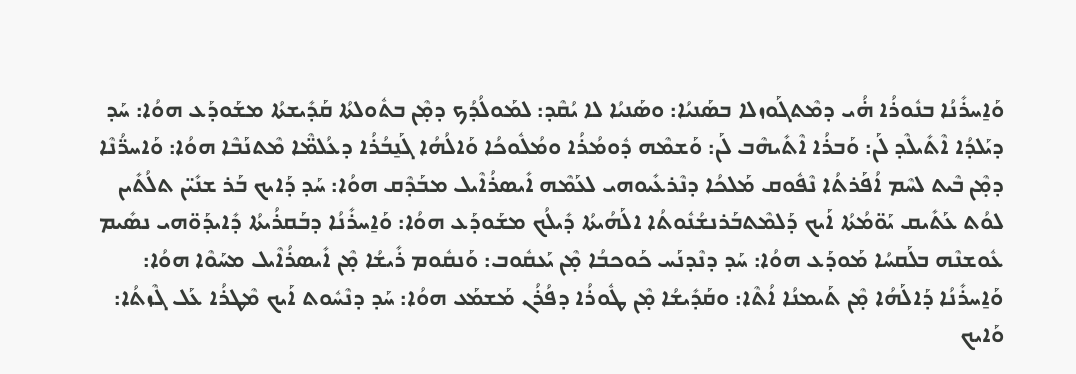ܘܰܐ̱ܚܪܺܢܳܐ ܒܢܽܘܪܳܐ ܗ̇ܳܝ ܕܡܶܬܓܰܘܙܠܐ ܒܣܰܢܝܳܐ: ܘܣܰܢܝܳܐ ܠܐ ܝܳܩܶܕ: ܠܡܰܘܠܳܕܳܟ ܕܡ̣ܶܢ ܒܬܽܘܠܬܳܐ ܩܰܕܺܝܫܬܳܐ ܡܫܰܘܕܰܥ ܗܘܳܐ: ܚܰܕ ܕܝܰܠܕܳܐ ܐܶܬܺܝܠܶܕ ܠܰܢ: ܘܰܒܪܳܐ ܐܶܬܺܝܗܶܒ ܠܰܢ: ܘܰܫܡܶܗ ܕܽܘܡܳܪܳܐ ܘܡܳܠܽܘܟܳܐ ܘܰܐܠܳܗܳܐ ܓܰܢ̱ܒܳܪܳܐ ܕܥܳܠܡ̈ܶܐ ܡܶܬܢܰܒܶܐ ܗܘܳܐ: ܘܰܐܚܪ̈ܳܢܶܐ ܕܡ̣ܶܢ ܒܶܝܬ ܠܚܶܡ ܐܳܦܰܪܬܳܐ ܢܶܦܽܘܩ ܡܰܠܟܳܐ ܕܢܶܪܥܺܝܘܗܝ ܠܥܰܡܶܗ ܐܺܝܣܪܳܐܶܝܠ ܡܒܰܕܶܩ ܗܘܳܐ: ܚܰܕ ܕܰܐܝܟ ܒܰܪ ܫܢܺܝ̈ܢ ܬܠܳܬܺܝܢ ܠܘܳܬ ܥܰܬܺܝܩ ܝܰܘ̈ܡܳܬܳܐ ܐܰܝܟ ܕܰܠܡܶܬܒܰܪܢܫܳܢܽܘܬܳܐ ܐܠܰܗܳܝܬܳܐ ܕܺܝܠܳܟ ܡܫܰܘܕܰܥ ܗܘܳܐ: ܘܰܐ̱ܚܪܺܢܳܐ ܕܒܰܩܪܳܝܬܳܐ ܕܺܐܝܕܰܘ̈ܗܝ ܢܣܺܝܡ ܥܽܘܫܢܶܗ ܒܠܰܩܚܳܐ ܡܰܘܕܰܥ ܗܘܳܐ: ܚܰܕ ܕܢܶܕܢܰܚ ܟܰܘܟܒܳܐ ܡ̣ܶܢ ܝܰܥܩܽܘܒ: ܘܰܢܩܽܘܡ ܪܺܝܫܳܐ ܡ̣ܶܢ ܐܺܝܣܪܳܐܶܝܠ ܡܚܰܘܶܐ ܗܘܳܐ: ܘܰܐ̱ܚܪܺܢܳܐ ܕܰܐܠܰܗܳܐ ܡ̣ܶܢ ܬܰܝܡܢܳܐ ܐܳܬܶܐ: ܘܩܰܕܺܝܫܳܐ ܡ̣ܶܢ ܛܽܘܪܳܐ ܕܦܳܪܳܢ ܡܰܫܡܰܥ ܗܘܳܐ: ܚܰܕ ܕܢܶܚܽܘܬ ܐܰܝܟ ܡܶܛܪܳܐ ܥܰܠ ܓܶܙܬܳܐ: ܘܰܐܝܟ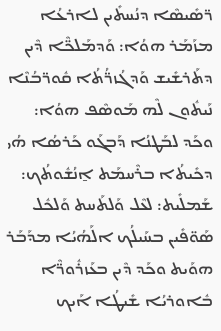ܪ̈ܣܺܝܣܶܐ ܕܢܳܚܬܺܝܢ ܠܐܪܥܳܐ ܡܙܰܡܰܪ ܗܘܳܐ: ܘܰܕܡܰܠܟ̈ܶܐ ܕܶܝܢ ܕܬܰܪܫܺܝܫ ܘܰܕܓܳܙܪ̈ܳܬܳܐ ܩܽܘܪ̈ܒܳܢܶܐ ܢܰܝܬܽܘܢ ܠܶܗ ܡܰܘܣܶܦ ܗܘܳܐ: ܘܟܰܕ ܠܒܰܛܢܳܐ ܕܰܒܓܰܘ ܟܰܪܣܳܐ ܗܳܝ ܕܟܺܝܬܳܐ ܒܪܶܚܡܰܬ ܐ̱ܢܳܫܽܘܬܳܟ: ܫܰܡܠܺܝܬ: ܠܥܶܠ ܘܰܠܬܰܚܬ ܘܰܠܟܽܠ ܣܰܘ̈ܦܺܝܢ ܒܚܰܝܠܳܟ ܐܠܰܗܳܝܳܐ ܡܕܰܒܰܪ ܗܘܰܝܬ ܘܟܰܕ ܕܶܝܢ ܒܥܰܙܪܽܘܪ̈ܶܐ ܒܽܐܘܪܝܳܐ ܫܺܝܛܳܐ ܐܰܝܟ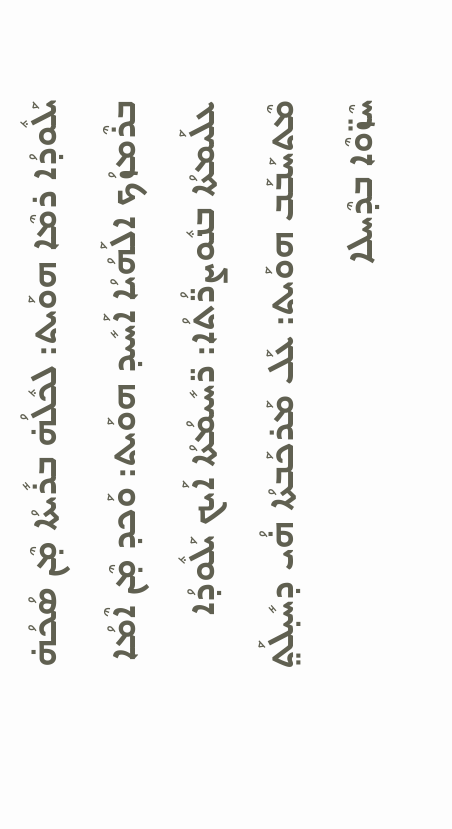ܝܰܠܽܘܕܳܐ ܪܡܶܐ ܗܘܰܝܬ: ܠܟܽܠܳܗ̇ ܒܪܺܝܬܳܐ ܡ̣ܶܢ ܣܳܟܳܗ̇ ܒܪܶܡܙܳܟ ܐܠܰܗܳܝܳܐ ܐܰܚܺܝܕ ܗܘܰܝܬ: ܘܰܟܕ ܡ̣ܶܢ ܐܶܡܳܐ ܥܠܰܝܡܬܳܐ ܒܢܽܘܨܪ̈ܳܬܳܐ: ܪ̈ܚܺܝܡܳܬܳܐ ܐܰܝܟ ܝܰܠܽܘܕܳܐ ܡܶܬܚܰܒܰܒ ܗܘܰܝܬ: ܥܰܠ ܡܰܪܟܰܒܬܳܐ ܗ̇ܳܝ ܕܚܺܝ̣ܠܰܬ݀ ܚܶܙ̈ܘܶܐ ܒܕܶܚܠܐ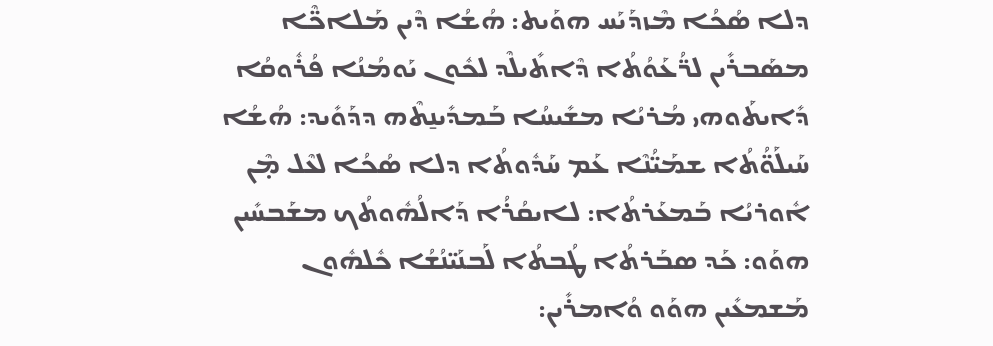ܕܠܐ ܣܳܟܳܐ ܡܶܙܕܰܝܰܚ ܗܘܰܝܬ: ܗܳܫܳܐ ܕܶܝܢ ܡܰܠܐܟ̈ܶܐ ܡܣܰܒܪܺܝܢ ܠܪ̈ܳܥܰܘܳܬܳܐ ܕܶܐܬܺܝܠܶܕ ܠܟܽܘܢ ܝܰܘܡܳܢܳܐ ܦܳܪܽܘܩܳܐ ܕܺܐܝܬܰܘܗܝ ܡܳܪܝܳܐ ܡܫܺܝܚܳܐ ܒܰܡܕܺܝܢ̱ܬܶܗ ܕܕܰܘܺܝܕ: ܗܳܫܳܐ ܚܰܝܠܰܘ̈ܳܬܳܐ ܫܡܰܝ̈ܳܢܶܐ ܥܰܡ ܚܰܕܽܘܬܳܐ ܕܠܐ ܣܳܟܳܐ ܠܥܶܠ ܡ̣ܶܢ ܐܽܘܪܝܳܐ ܒܰܡܥܰܪܬܳܐ: ܠܐܝܩܳܪܳܐ ܕܰܐܠܳܗܽܘܬܳܟ ܡܫܰܒܚܺܝܢ ܗܘܰܘ: ܟܰܕ ܣܒܰܪܬܳܐ ܛܳܒܬܳܐ ܠܰܒܢܰܝ̈ܢܳܫܳܐ ܟܽܠܗܽܘܢ ܡܰܫܡܥܺܝܢ ܗܘܰܘ ܘܳܐܡܪܺܝܢ: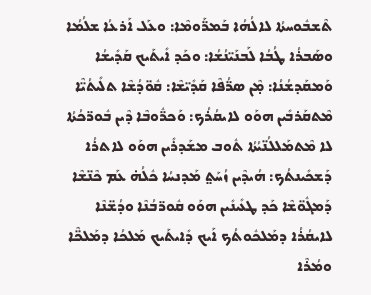ܬܶܫܒܽܘܚܬܳܐ ܠܐܠܳܗܳܐ ܒܰܡܪ̈ܰܘܡܶܐ: ܘܥܰܠ ܐܰܪܥܳܐ ܫܠܳܡܳܐ ܘܣܰܒܪܳܐ ܛܳܒܳܐ ܠܰܒܢܰܝ̈ܢܳܫܳܐ: ܘܟܰܕ ܐܺܝܬܰܝܟ ܩܰܕܺܝܫܳܐ ܘܰܡܩܰܕܫܳܢܳܐ: ܡ̣ܶܢ ܣܪ̈ܳܦܶܐ ܩܰܕܺܝ̈ܫܶܐ: ܩܽܘ̈ܕܳܫܶܐ ܬܠܺܝܬܳܝ̈ܶܐ ܡܶܬܩܰܪܒܺܝܢ ܗܘܰܘ ܠܐܝܩܳܪܳܟ: ܘܰܟܪ̈ܽܘܒܶܐ ܕܶܝܢ ܒܽܘܪ̈ܟܳܬܳܐ ܠܐ ܡܶܬܡܰܠܠܳܢ̈ܝܳܬܳܐ ܬܽܘܒ ܡܫܰܕܪܺܝܢ ܗܘܰܘ ܠܐܬܪܳܐ ܕܰܫܟܺܝܢܬܳܟ: ܗܳܝܕܶܝܢ ܙܳܚܰܬ݀ ܡܰܕܢܚܳܐ ܟܽܠܳܗ̇ ܥܰܡ ܟܶܢ̈ܫܶܐ ܕܰܡܓܽܘ̈ܫܶܐ ܟܰܕ ܛܥܺܝܢܺܝܢ ܗܘܰܘ ܩܽܘܪ̈ܒܳܢܶܐ ܘܕܳܫ̈ܢܶܐ ܠܐܝܩܳܪܳܐ ܕܡܰܠܟܽܘܬܳܟ ܐܰܝܟ ܕܺܐܝܬܰܝܟ ܡܰܠܟܳܐ ܕܡܰܠܟ̈ܶܐ ܘܡܳܪܶܐ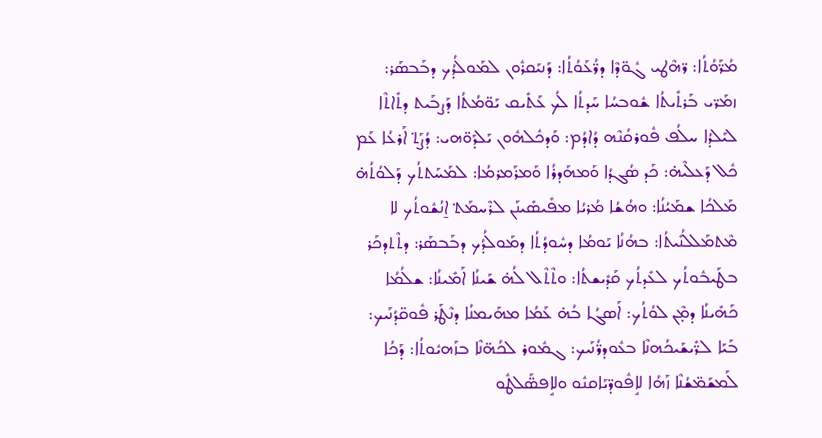ܡܳܪ̈ܰܘܳܬܳܐ: ܪ̈ܗܶܛܝ ܓܽܘ̈ܕܶܐ ܕܪ̈ܳܥܰܘܳܬܳܐ: ܕܰܢܝܰܩܪܽܘܢ ܠܡܰܘܠܳܕܳܟ ܕܒܰܒܣܰܪ: ܙܡܰܪ̈ܝ ܒܰܪܬܺܝܬܳܐ ܫܽܘܒܚܳܐ ܚܰܕܬܳܐ ܠܳܟ ܥܰܬܺܝܩ ܝܰܘ̈ܡܳܬܳܐ ܕܰܨܒܰܝܬ ܕܬܺܐܬܶܐ ܠܝܰܠܕܳܐ ܚܠܳܦ ܦܽܘܪܩܳܢܶܗ ܕܳܐܕܳܡ: ܘܰܕܟܽܠܗܽܘܢ ܝܰܠܕܰܘ̈ܗܝ: ܕܳܨܰܬ݀ ܐܰܪܥܳܐ ܥܰܡ ܟܽܠ ܕܰܥܠܶܝܗ̇: ܟܰܕ ܣܳܓܕܳܐ ܘܰܡܗܰܕܪܳܐ ܘܰܡܪܰܡܪܡܳܐ: ܠܡܰܚܰܬܬܳܟ ܕܰܠܘܳܬܳܗ̇ ܡܰܠܟܳܐ ܫܡܰܝܳܢܳܐ: ܘܗܳܫܳܐ ܡܳܪܝܳܐ ܡܦܺܝܣܺܝܢܰܢ ܠܪܶܚܡܰܬ݀ ܐ̱ܢܳܫܽܘܬܳܟ ܠܐ ܡܶܬܡܰܠܠܳܢܺܝܬܳܐ: ܒܗܳܢܳܐ ܝܰܘܡܳܐ ܕܚܽܘܕܳܬܳܐ ܕܡܰܘܠܳܕܳܟ ܕܒܰܒܣܰܪ: ܕܬܶܬܕܟܰܪ ܒܛܰܝܒܽܘܬܳܟ ܠܥܺܕܬܳܟ ܩܰܕܺܝܫܬܳܐ: ܘܬܶܬܶܠ ܠܳܗ̇ ܫܰܝܢܳܐ ܐܰܡܺܝܢܳܐ: ܫܠܳܡܳܐ ܟܰܗܺܝܢܳܐ ܕܡ̣ܶܢ ܠܘܳܬܳܟ: ܐܰܣܓܳܐ ܒܳܗ̇ ܥܰܡܳܐ ܡܗܰܝܡܢܳܐ ܕܢܶܛܰܪ ܦܽܘܩ̈ܕܳܢܰܝܟ: ܒܰܝܰܐ ܠܪ̈ܺܝܫܰܝܟܳܗܢܶܐ ܒܥܽܘܕܪ̈ܳܢܰܝܟ: ܓܡܽܘܪ ܠܟܳܗ̈ܢܶܐ ܒܙܰܗܝܽܘܬܳܐ: ܕܰܟܳܐ ܠܰܡܫܰܡ̈ܫܳܢܶܐ ܙܰܗܳܐ ܠܐܱܦܽܘܕ̈ܝܰܐܩܢܽܘ ܘܠܐܱܦܣ̈ܰܠܛܽܘ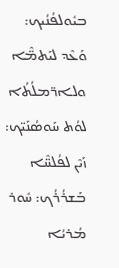ܒܝܽܘܠܦܳܢܳܝܟ: ܘܰܥܶܕ ܠܝܰܬܡ̈ܶܐ ܘܠܐܪ̈ܡܠܳܬܳܐ ܠܘܳܬ ܚܰܘܣܳܢܰܝ̈ܟ: ܙܰܝܶܢ ܠܦܳܠܚ̈ܶܐ ܒܰܫܪܳܪܳܟ: ܚܽܘܪ ܡܳܪܝܳܐ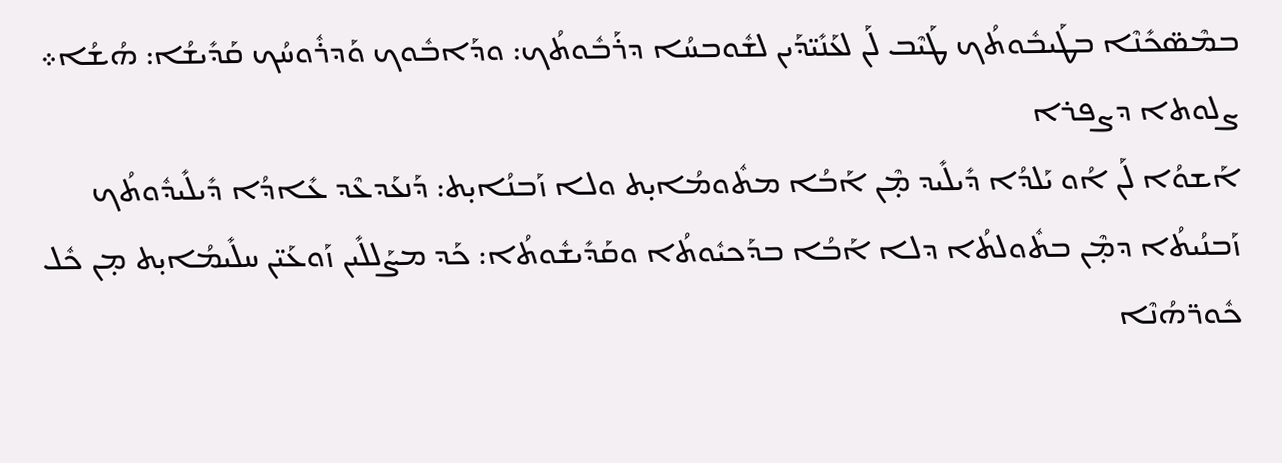ܒܡܶܣ̈ܟܺܢܶܐ ܒܛܰܝܒܽܘܬܳܟ ܛܰܝܶܒ ܠܰܢ ܠܥܰܢܺܝ̈ܕܰܝܢ ܠܫܽܘܒܚܳܐ ܕܪܰܒܽܘܬܳܟ: ܘܕܰܐܒܽܘܟ ܘܰܕܪܽܘܚܳܟ ܩܰܕܺܝܫܳܐ: ܗܳܫܳܐ܀
ܨܠܘܬܐ ܕܨܦܪܐ
ܐܰܫܘܳܐ ܠܰܢ ܐܳܘ ܝܰܠܕܳܐ ܕܺܝܠܺܝܕ ܡ̣ܶܢ ܐܰܒܳܐ ܡܬܽܘܡܳܐܝ̣ܬ ܘܠܐ ܙܰܒܢܳܐܝ̣ܬ: ܕܰܢܥܰܕܥܶܕ ܥܺܐܕܳܐ ܕܺܝܠܺܝܕܽܘܬܳܟ ܙܰܒܢܳܝܬܳܐ ܕܡ̣ܶܢ ܒܬܽܘܠܬܳܐ ܕܠܐ ܐܰܒܳܐ ܒܕܰܟܝܽܘܬܳܐ ܘܩܰܕܺܝܫܽܘܬܳܐ: ܟܰܕ ܡܨܰܠܠܺܝܢ ܙܰܘܥܰܝ̈ܢ ܚܠܺܝܡܳܐܝ̣ܬ ܡ̣ܢ ܟܽܠ ܟܽܘܪ̈ܗܳܢܶܐ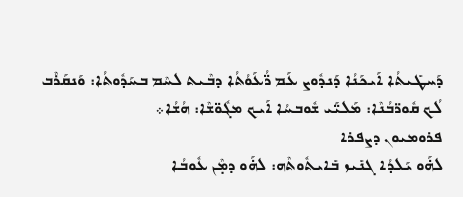ܕܰܚܛܺܝܬܳܐ ܐܰܝܟܰܢܳܐ ܕܰܢܕܽܘܨ ܥܰܡ ܪ̈ܳܥܰܘܳܬܳܐ ܕܒܶܝܬ ܠܚܶܡ ܒܚܰܕܽܘܬܳܐ: ܘܰܢܩܰܪܶܒ ܠܳܟ ܩܽܘܪ̈ܒܳܢܶܐ: ܡܰܠܝ̈ܰܝ ܫܽܘܒܚܳܐ ܐܰܝܟ ܡܓܽܘ̈ܫܶܐ: ܗܳܫܳܐ܀
ܦܪܘܡܝܘܢ ܕܨܦܪܐ
ܠܗ̇ܰܘ ܝܰܠܕܳܐ ܓܢܺܝܙ ܒܺܐܝܬܽܘܬܶܗ: ܠܗ̇ܰܘ ܕܡ̣ܶܢ ܥܽܘܒܳܐ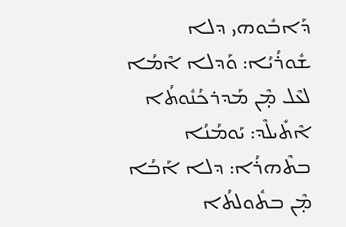ܕܰܐܒܽܘܗܝ ܕܠܐ ܫܽܘܪܳܝܳܐ: ܘܰܕܠܐ ܐܶܡܳܐ ܠܥܶܠ ܡ̣ܶܢ ܡܰܕܪܟܳܢܽܘܬܳܐ ܐܶܬܺܝܠܶܕ: ܝܰܘܡܳܢܳܐ ܒܬܶܗܪܳܐ: ܕܠܐ ܐܰܒܳܐ ܡ̣ܶܢ ܒܬܽܘܠܬܳܐ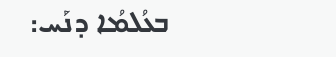ܒܥܳܠܡܳܐ ܕܢܰܚ: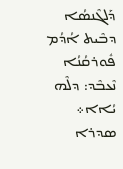ܕܰܠܓܶܢܣܳܐ ܕܒܶܝܬ ܐܳܕܳܡ ܦܽܘܪܩܳܢܳܐ ܢܶܥܒܶܕ: ܕܠܶܗ ܝܳܐܐ܀
ܣܕܪܐ